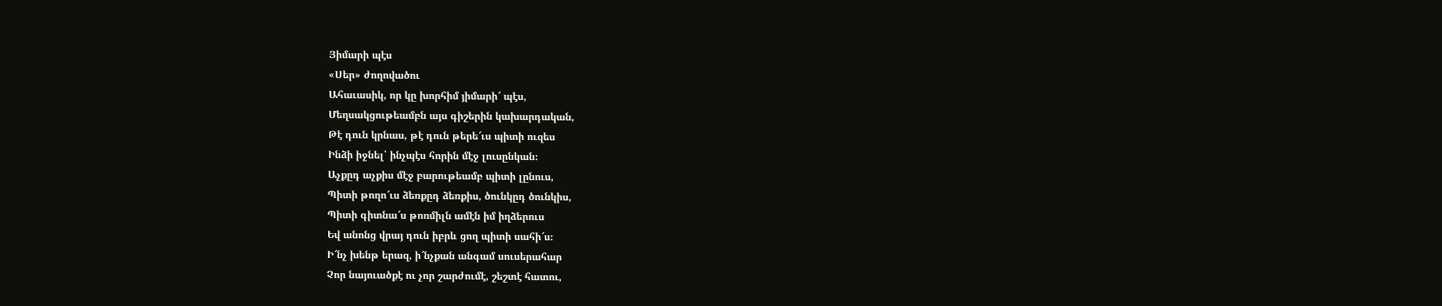Յիմարի պէս
«Սեր» ժողովածու
Ահաւասիկ, որ կը խորհիմ յիմարի՜ պէս,
Մեղսակցութեամբն այս գիշերին կախարդական,
Թէ դուն կրնաս, թէ դուն թերե՜ւս պիտի ուզես
Ինձի իջնել՝ ինչպէս հորին մէջ լուսընկան։
Աչքըդ աչքիս մէջ բարութեամբ պիտի լընուս,
Պիտի թողո՜ւս ձեռքըդ ձեռքիս, ծունկըդ ծունկիս,
Պիտի գիտնա՜ս թոռմիլն ամէն իմ իղձերուս
Եվ անոնց վրայ դուն իբրև ցող պիտի սահի՜ս։
Ի՜նչ խենթ երազ, ի՜նչքան անգամ սուսերահար
Չոր նայուածքէ ու չոր շարժումէ, շեշտէ հատու,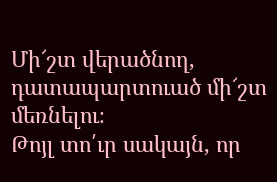Մի՜շտ վերածնող, դատապարտուած մի՜շտ մեռնելու։
Թոյլ տո՛ւր սակայն, որ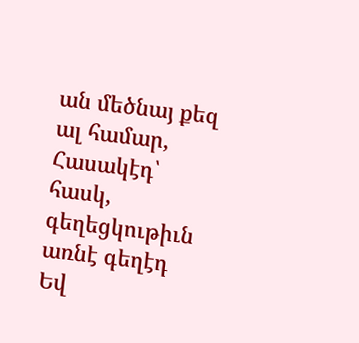ան մեծնայ քեզ ալ համար,
Հասակէդ՝ հասկ, գեղեցկութիւն առնէ գեղէդ
Եվ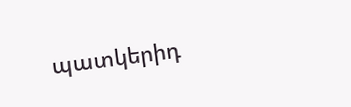պատկերիդ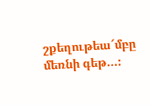շքեղութեա՜մբը մեռնի գեթ…։